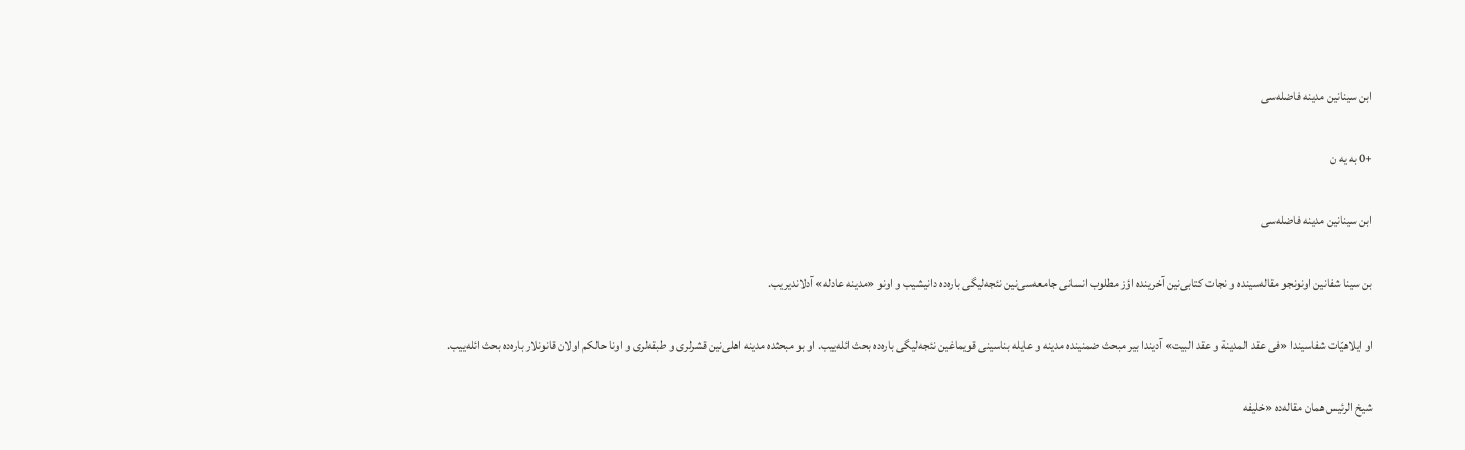ابن سینانین مدینه فاضله‌سی

+0 به یه ن

ابن سینانین مدینه فاضله‌سی

بن سینا شفانین اونونجو مقاله‌سینده و نجات کتابی‌نین آخرینده اؤز مطلوب انسانی جامعه‌سی‌نین نئجه‌لیگی باره‌ده دانیشیب و اونو «مدینه عادله» آدلاندیریب.

او ایلاهیّات شفاسیندا «فی عقد‌‌ المدینة و عقد ‌البیت» آدیندا بیر مبحث ضمنینده مدینه و عایله بناسینی قویماغین نئجه‌لیگی باره‌ده بحث ائله‌‌ییب. او بو مبحثده مدینه اهلی‌نین قشرلری و طبقه‌لری و اونا حالکم اولان قانونلار باره‌ده بحث ائله‌ییب.

شیخ الرئیس همان مقاله‌ده «خلیفه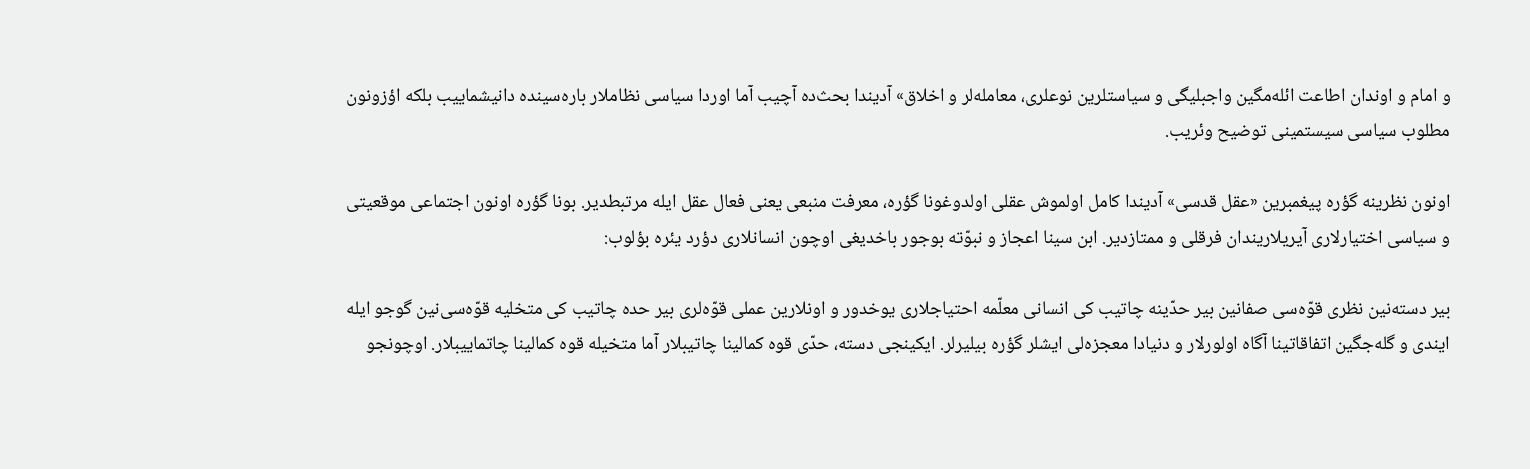و امام و اوندان اطاعت ائله‌مگین واجبلیگی و سیاستلرین نوعلری، معامله‌لر و اخلاق» آدیندا بحث‌ده آچیب آما اوردا سیاسی نظاملار باره‌سینده دانیشماییب بلکه اؤزونون مطلوب سیاسی سیستمینی توضیح وئریب.

اونون نظرینه گؤره پیغمبرین «عقل قدسی» آدیندا کامل اولموش عقلی اولدوغونا گؤره، معرفت منبعی یعنی فعال عقل ایله مرتبطدیر. بونا گؤره اونون اجتماعی موقعیتی و سیاسی اختیارلاری آیریلاریندان فرقلی و ممتازدیر. ابن سینا اعجاز و نبوّته بوجور باخدیغی اوچون انسانلاری دؤرد یئره بؤلوب:

بیر دسته‌نین نظری قوّه‌سی صفانین بیر حدّینه چاتیب کی انسانی معلّمه احتیاجلاری یوخدور و اونلارین عملی قوّه‌لری بیر حده چاتیب کی متخلیه ‌قوّه‌سی‌نین گوجو ایله ایندی و گله‌جگین اتفاقاتینا آگاه اولورلار و دنیادا معجزه‌لی ایشلر گؤره بیلیرلر. ایکینجی دسته، حدّی قوه کمالینا چاتیبلار آما متخیله قوه کمالینا چاتماییبلار. اوچونجو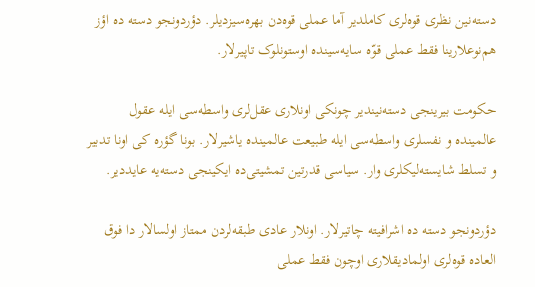دسته‌نین نظری قوه‌لری کاملدیر آما عملی قوه‌دن بهره‌سیزدیلر. دؤردونجو دسته‌ ده اؤز هم‌نوعلارینا فقط عملی قوّه‌ سایه‌سینده اوستونلوک تاپیرلار.

حکومت بیرینجی دسته‌نیندیر چونکی اونلاری عقل‌لری واسطه‌سی ایله عقول عالمینده و نفسلری واسطه‌سی ایله طبیعت عالمینده یاشیرلار. بونا گؤره کی اونا تدبیر و تسلط شایسته‌لیکلری وار. سیاسی قدرتین تمشیتی‌ده ایکینجی دسته‌یه عایددیر.

دؤردونجو دسته ده اشرافیته چاتیرلار. اونلار عادی طبقه‌لردن ممتاز اولسالار دا فوق العاده‌ قوه‌لری اولمادیقلاری اوچون فقط عملی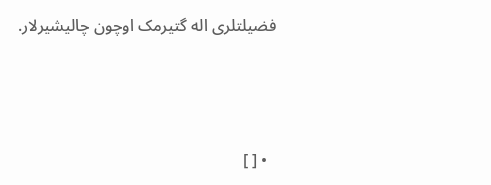فضیلتلری اله گتیرمک اوچون چالیشیرلار.



  • [ ]